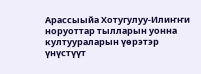Арассыыйа Хотугулуу-Илиҥҥи норуоттар тылларын уонна култуураларын үөрэтэр үнүстүүт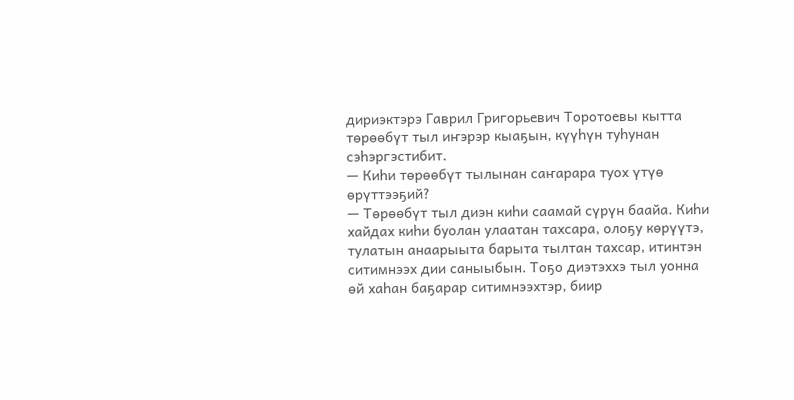дириэктэрэ Гаврил Григорьевич Торотоевы кытта төрөөбүт тыл иҥэрэр кыаҕын, күүһүн туһунан сэһэргэстибит.
— Киһи төрөөбүт тылынан саҥарара туох үтүө өрүттээҕий?
— Төрөөбүт тыл диэн киһи саамай сүрүн баайа. Киһи хайдах киһи буолан улаатан тахсара, олоҕу көрүүтэ, тулатын анаарыыта барыта тылтан тахсар, итинтэн ситимнээх дии саныыбын. Тоҕо диэтэххэ тыл уонна өй хаһан баҕарар ситимнээхтэр, биир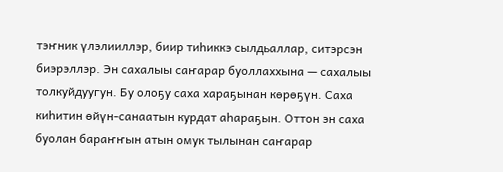тэҥник үлэлииллэр, биир тиһиккэ сылдьаллар, ситэрсэн биэрэллэр. Эн сахалыы саҥарар буоллаххына — сахалыы толкуйдуугун. Бу олоҕу саха хараҕынан көрөҕүн. Саха киһитин өйүн-санаатын курдат аһараҕын. Оттон эн саха буолан бараҥҥын атын омук тылынан саҥарар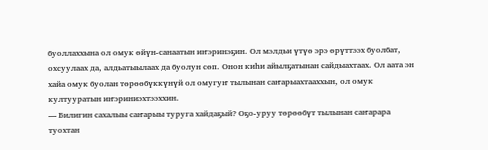буоллаххына ол омук өйүн-санаатын иҥэринэҕин. Ол мэлдьи үтүө эрэ өрүттээх буолбат, охсуулаах да, алдьатыылаах да буолун сөп. Онон киһи айылҕатынан сайдыахтаах. Ол аата эн хайа омук буолан төрөөбүккүнүй ол омугуҥ тылынан саҥарыахтааххын, ол омук култууратын иҥэриниэхтээххин.
— Билигин сахалыы саҥарыы туруга хайдаҕый? Оҕо-уруу төрөөбүт тылынан саҥарара туохтан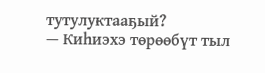тутулуктааҕый?
— Киһиэхэ төрөөбүт тыл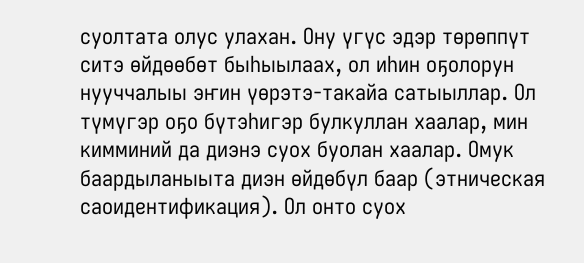суолтата олус улахан. Ону үгүс эдэр төрөппүт ситэ өйдөөбөт быһыылаах, ол иһин оҕолорун нууччалыы эҥин үөрэтэ-такайа сатыыллар. Ол түмүгэр оҕо бүтэһигэр булкуллан хаалар, мин кимминий да диэнэ суох буолан хаалар. Омук баардыланыыта диэн өйдөбүл баар (этническая саоидентификация). Ол онто суох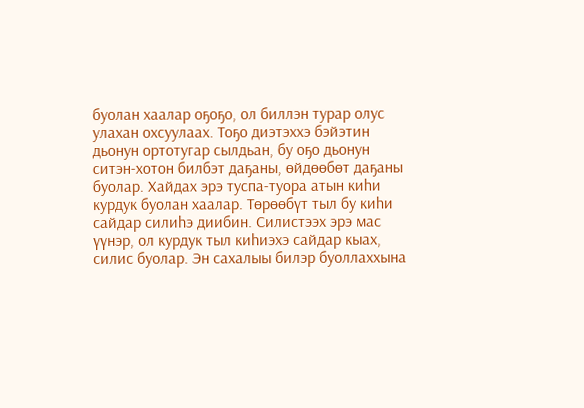буолан хаалар оҕоҕо, ол биллэн турар олус улахан охсуулаах. Тоҕо диэтэххэ бэйэтин дьонун ортотугар сылдьан, бу оҕо дьонун ситэн-хотон билбэт даҕаны, өйдөөбөт даҕаны буолар. Хайдах эрэ туспа-туора атын киһи курдук буолан хаалар. Төрөөбүт тыл бу киһи сайдар силиһэ диибин. Силистээх эрэ мас үүнэр, ол курдук тыл киһиэхэ сайдар кыах, силис буолар. Эн сахалыы билэр буоллаххына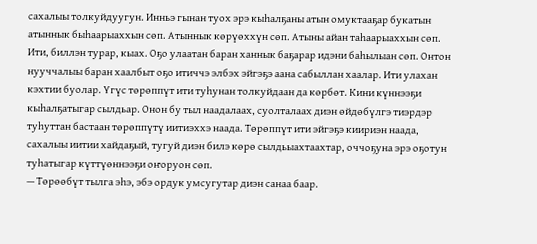сахалыы толкуйдуугун. Инньэ гынан туох эрэ кыһалҕаны атын омуктааҕар букатын атыннык быһаарыаххын сөп. Атыннык көрүөххүн сөп. Атыны айан таһаарыаххын сөп. Ити, биллэн турар, кыах. Оҕо улаатан баран ханнык баҕарар идэни баһылыан сөп. Онтон нууччалыы баран хаалбыт оҕо итиччэ элбэх эйгэҕэ аана сабыллан хаалар. Ити улахан кэхтии буолар. Үгүс төрөппүт ити туһунан толкуйдаан да көрбөт. Кини күннээҕи кыһалҕатыгар сылдьар. Онон бу тыл наадалаах, суолталаах диэн өйдөбүлгэ тиэрдэр туһуттан бастаан төрөппүтү иитиэххэ наада. Төрөппүт ити эйгэҕэ киириэн наада, сахалыы иитии хайдаҕый, тугуй диэн билэ көрө сылдьыахтаахтар, оччоҕуна эрэ оҕотун туһатыгар күттүөннээҕи оҥоруон сөп.
— Төрөөбүт тылга эһэ, эбэ ордук умсугутар диэн санаа баар.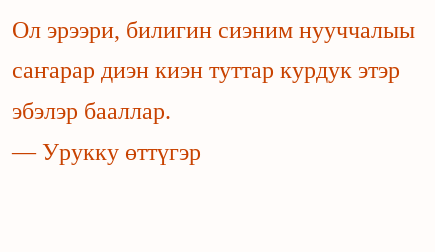Ол эрээри, билигин сиэним нууччалыы саҥарар диэн киэн туттар курдук этэр эбэлэр бааллар.
— Урукку өттүгэр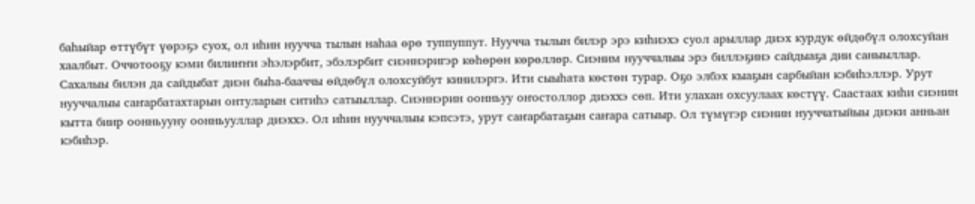баһыйар өттүбүт үөрэҕэ суох, ол иһин нуучча тылын наһаа өрө туппуппут. Нуучча тылын билэр эрэ киһиэхэ суол арыллар диэх курдук өйдөбүл олохсуйан хаалбыт. Оччотооҕу кэми билиҥҥи эһэлэрбит, эбэлэрбит сиэннэригэр көһөрөн көрөллөр. Сиэним нууччалыы эрэ биллэҕинэ сайдыаҕа дии саныыллар. Сахалыы билэн да сайдыбат диэн быһа-бааччы өйдөбүл олохсуйбут кинилэргэ. Ити сыыһата көстөн турар. Оҕо элбэх кыаҕын сарбыйан кэбиһэллэр. Урут нууччалыы саҥарбатахтарын онтуларын ситиһэ сатыыллар. Сиэннэрин оонньуу оҥостоллор диэххэ сөп. Ити улахан охсуулаах көстүү. Саастаах киһи сиэнин кытта биир оонньууну оонньууллар диэххэ. Ол иһин нууччалыы кэпсэтэ, урут саҥарбатаҕын саҥара сатыыр. Ол түмүгэр сиэнин нууччатыйыы диэки анньан кэбиһэр.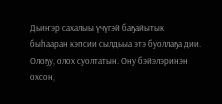Дьиҥэр сахалыы үчүгэй баҕайытык быһааран кэпсии сылдьыа этэ буоллаҕа дии. Олоҕу, олох суолтатын. Ону бэйэлэринэн охсон,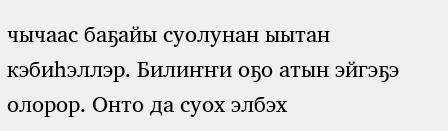чычаас баҕайы суолунан ыытан кэбиһэллэр. Билиҥҥи оҕо атын эйгэҕэ олорор. Онто да суох элбэх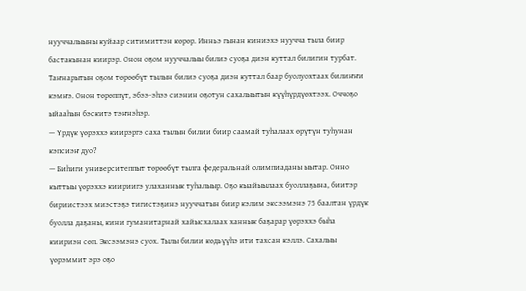нууччалыыны куйаар ситимиттэн көрөр. Инньэ гынан киниэхэ нуучча тыла биир бастакынан киирэр. Онон оҕом нууччалыы билиэ суоҕа диэн куттал билигин турбат. Таҥнарытын оҕом төрөөбүт тылын билиэ суоҕа диэн куттал баар буолуохтаах билиҥҥи кэмҥэ. Онон төрөппүт, эбээ-эһээ сиэнин оҕотун сахалыытын күүһүрдүөхтээх. Оччоҕо ыйааһын бэскитэ тэҥнэһэр.
— Үрдүк үөрэххэ киирэргэ саха тылын билии биир саамай туһалаах өрүтүн туһунан кэпсиэҥ дуо?
— Биһиги университеппыт төрөөбүт тылга федеральнай олимпиаданы ыытар. Онно кыттыы үөрэххэ киириигэ улаханнык туһалыыр. Оҕо кыайыылаах буоллаҕына, биитэр бириистээх миэстэҕэ тигистэҕинэ нууччатын биир кэлим эксээмэнэ 75 баалтан үрдүк буолла даҕаны, кини гуманитарнай хайысхалаах ханнык баҕарар үөрэххэ быһа киириэн сөп. Эксээмэнэ суох. Тылы билии көдьүүһэ ити тахсан кэллэ. Сахалыы үөрэммит эрэ оҕо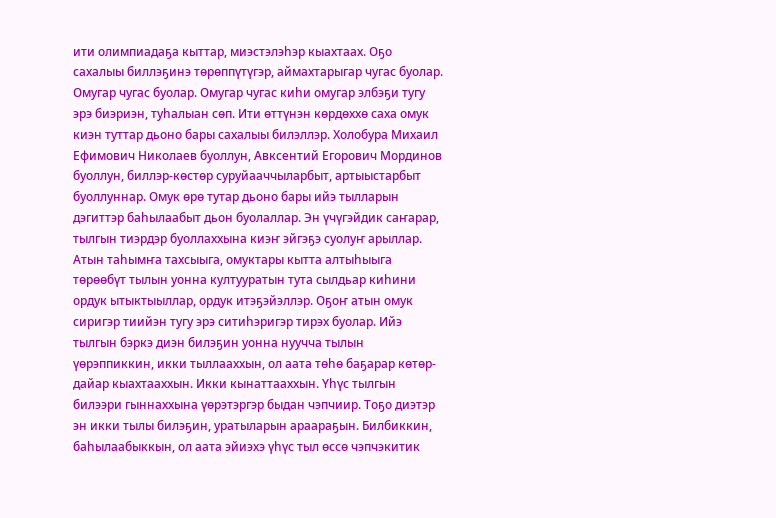ити олимпиадаҕа кыттар, миэстэлэһэр кыахтаах. Оҕо сахалыы биллэҕинэ төрөппүтүгэр, аймахтарыгар чугас буолар. Омугар чугас буолар. Омугар чугас киһи омугар элбэҕи тугу эрэ биэриэн, туһалыан сөп. Ити өттүнэн көрдөххө саха омук киэн туттар дьоно бары сахалыы билэллэр. Холобура Михаил Ефимович Николаев буоллун, Авксентий Егорович Мординов буоллун, биллэр-көстөр суруйааччыларбыт, артыыстарбыт буоллуннар. Омук өрө тутар дьоно бары ийэ тылларын дэгиттэр баһылаабыт дьон буолаллар. Эн үчүгэйдик саҥарар, тылгын тиэрдэр буоллаххына киэҥ эйгэҕэ суолуҥ арыллар. Атын таһымҥа тахсыыга, омуктары кытта алтыһыыга төрөөбүт тылын уонна култууратын тута сылдьар киһини ордук ытыктыыллар, ордук итэҕэйэллэр. Оҕоҥ атын омук сиригэр тиийэн тугу эрэ ситиһэригэр тирэх буолар. Ийэ тылгын бэркэ диэн билэҕин уонна нуучча тылын үөрэппиккин, икки тыллааххын, ол аата төһө баҕарар көтөр-дайар кыахтааххын. Икки кынаттааххын. Үһүс тылгын билээри гыннаххына үөрэтэргэр быдан чэпчиир. Тоҕо диэтэр эн икки тылы билэҕин, уратыларын араараҕын. Билбиккин, баһылаабыккын, ол аата эйиэхэ үһүс тыл өссө чэпчэкитик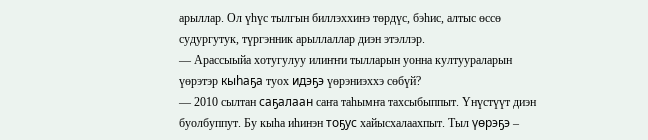арыллар. Ол үһүс тылгын биллэххинэ төрдүс, бэһис, алтыс өссө судургутук, түргэнник арыллаллар диэн этэллэр.
— Арассыыйа хотугулуу илиҥҥи тылларын уонна култуураларын үөрэтэр кыһаҕа туох идэҕэ үөрэниэххэ сөбүй?
— 2010 сылтан саҕалаан саҥа таһымҥа тахсыбыппыт. Үнүстүүт диэн буолбуппут. Бу кыһа иһинэн тоҕус хайысхалаахпыт. Тыл үөрэҕэ –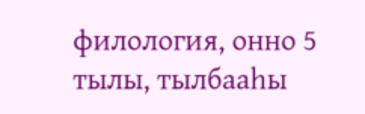филология, онно 5 тылы, тылбааһы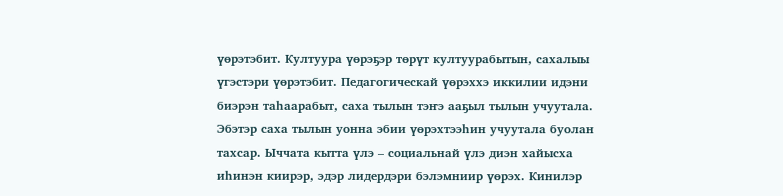үөрэтэбит. Култуура үөрэҕэр төрүт култуурабытын, сахалыы үгэстэри үөрэтэбит. Педагогическай үөрэххэ иккилии идэни биэрэн таһаарабыт, саха тылын тэҥэ ааҕыл тылын учуутала. Эбэтэр саха тылын уонна эбии үөрэхтээһин учуутала буолан тахсар. Ыччата кытта үлэ – социальнай үлэ диэн хайысха иһинэн киирэр, эдэр лидердэри бэлэмниир үөрэх. Кинилэр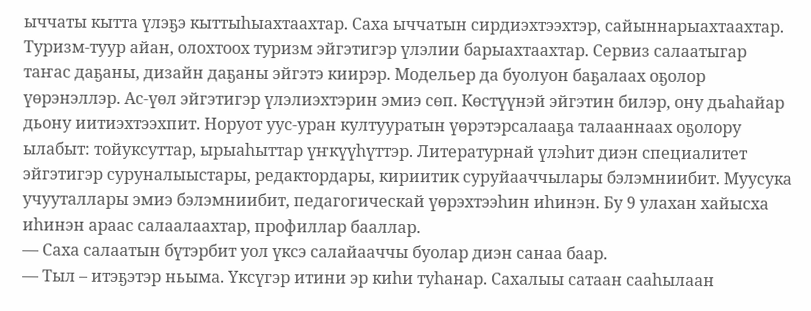ыччаты кытта үлэҕэ кыттыһыахтаахтар. Саха ыччатын сирдиэхтээхтэр, сайыннарыахтаахтар. Туризм-туур айан, олохтоох туризм эйгэтигэр үлэлии барыахтаахтар. Сервиз салаатыгар таҥас даҕаны, дизайн даҕаны эйгэтэ киирэр. Модельер да буолуон баҕалаах оҕолор үөрэнэллэр. Ас-үөл эйгэтигэр үлэлиэхтэрин эмиэ сөп. Көстүүнэй эйгэтин билэр, ону дьаһайар дьону иитиэхтээхпит. Норуот уус-уран култууратын үөрэтэрсалааҕа талааннаах оҕолору ылабыт: тойуксуттар, ырыаһыттар үҥкүүһүттэр. Литературнай үлэһит диэн специалитет эйгэтигэр суруналыыстары, редактордары, кириитик суруйааччылары бэлэмниибит. Муусука учууталлары эмиэ бэлэмниибит, педагогическай үөрэхтээһин иһинэн. Бу 9 улахан хайысха иһинэн араас салаалаахтар, профиллар бааллар.
— Саха салаатын бүтэрбит уол үксэ салайааччы буолар диэн санаа баар.
— Тыл – итэҕэтэр ньыма. Үксүгэр итини эр киһи туһанар. Сахалыы сатаан сааһылаан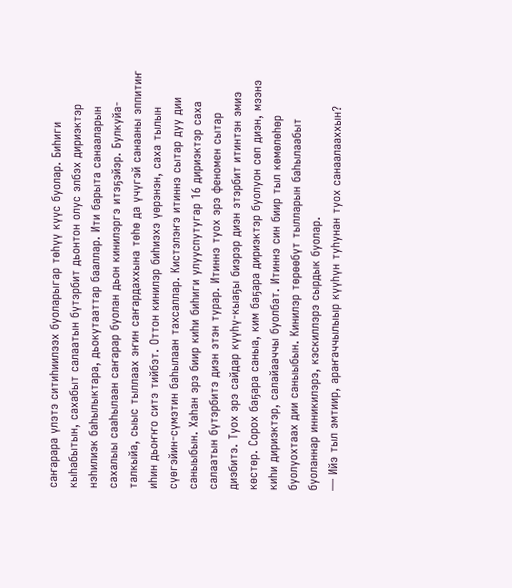саҥарара үлэтэ ситиһиилээх буоларыгар төһүү күүс буолар. Биһиги кыһабытын, сахабыт салаатын бүтэрбит дьонтон олус элбэх дириэктэр нэһилиэк баһылыктара, дьокутааттар бааллар. Ити барыта санааларын сахалыы сааһылаан саҥарар буолан дьон кинилэргэ итэҕэйэр. Булкуйа-талкыйа, сыыс тыллаах эҥин саҥардаххына төһө да үчүгэй санааны эппитиҥ иһин дьоҥҥо ситэ тийбэт. Оттон кинилэр биһиэхэ үөрэнэн, саха тылын сүөгэйин-сүмэтин баһылаан тахсаллар. Кистэлэҥэ итиннэ сытар дуу дии саныыбын. Хаһан эрэ биир киһи биһиги улууспутугар 16 дириэктэр саха салаатын бүтэрбитэ диэн этэн турар. Итиннэ туох эрэ феномен сытар диэбитэ. Туох эрэ сайдар күүһү-кыаҕы биэрэр диэн этэрбит итинтэн эмиэ көстөр. Сорох баҕара саныа, ким баҕара дириэктэр буолуон сөп диэн, мээнэ киһи дириэктэр, салайааччы буолбат. Итиннэ син биир тыл көмөлөһөр буолуохтаах дии саныыбын. Кинилэр төрөөбүт тылларын баһылаабыт буоланнар инникилэрэ, кэскиллэрэ сырдык буолар.
— Ийэ тыл эмтиир, араҥаччылыыр күүһүн туһунан туох санаалааххын?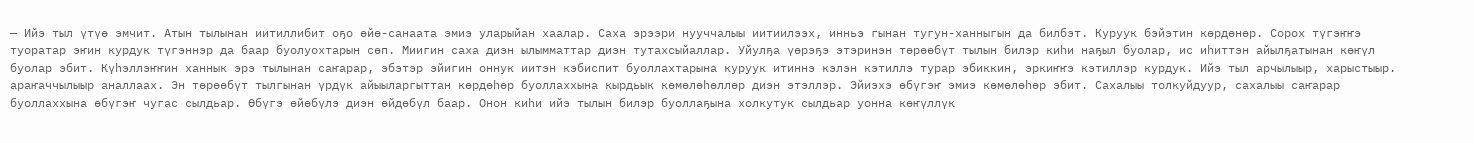— Ийэ тыл үтүө эмчит. Атын тылынан иитиллибит оҕо өйө-санаата эмиэ уларыйан хаалар. Саха эрээри нууччалыы иитиилээх, инньэ гынан тугун-ханныгын да билбэт. Куруук бэйэтин көрдөнөр. Сорох түгэҥҥэ туоратар эҥин курдук түгэннэр да баар буолуохтарын сөп. Миигин саха диэн ылымматтар диэн тутахсыйаллар. Уйулҕа үөрэҕэ этэринэн төрөөбүт тылын билэр киһи наҕыл буолар, ис иһиттэн айылҕатынан көҥүл буолар эбит. Күһэллэҥҥин ханнык эрэ тылынан саҥарар, эбэтэр эйигин оннук иитэн кэбиспит буоллахтарына куруук итиннэ кэлэн кэтиллэ турар эбиккин, эркиҥҥэ кэтиллэр курдук. Ийэ тыл арчылыыр, харыстыыр. араҥаччылыыр аналлаах. Эн төрөөбүт тылгынан үрдүк айыыларгыттан көрдөһөр буоллаххына кырдьык көмөлөһөллөр диэн этэллэр. Эйиэхэ өбүгэҥ эмиэ көмөлөһөр эбит. Сахалыы толкуйдуур, сахалыы саҥарар буоллаххына өбүгэҥ чугас сылдьар. Өбүгэ өйөбүлэ диэн өйдөбүл баар. Онон киһи ийэ тылын билэр буоллаҕына холкутук сылдьар уонна көҥүллүк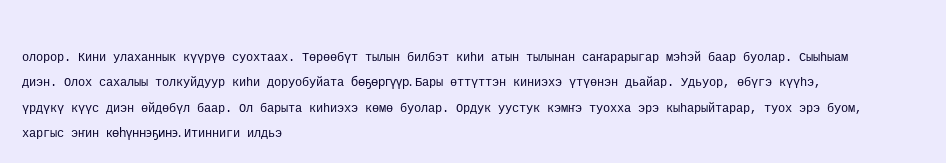олорор. Кини улаханнык күүрүө суохтаах. Төрөөбүт тылын билбэт киһи атын тылынан саҥарарыгар мэһэй баар буолар. Сыыһыам диэн. Олох сахалыы толкуйдуур киһи доруобуйата бөҕөргүүр. Бары өттүттэн киниэхэ үтүөнэн дьайар. Удьуор, өбүгэ күүһэ, үрдүкү күүс диэн өйдөбүл баар. Ол барыта киһиэхэ көмө буолар. Ордук уустук кэмҥэ туохха эрэ кыһарыйтарар, туох эрэ буом, харгыс эҥин көһүннэҕинэ. Итинниги илдьэ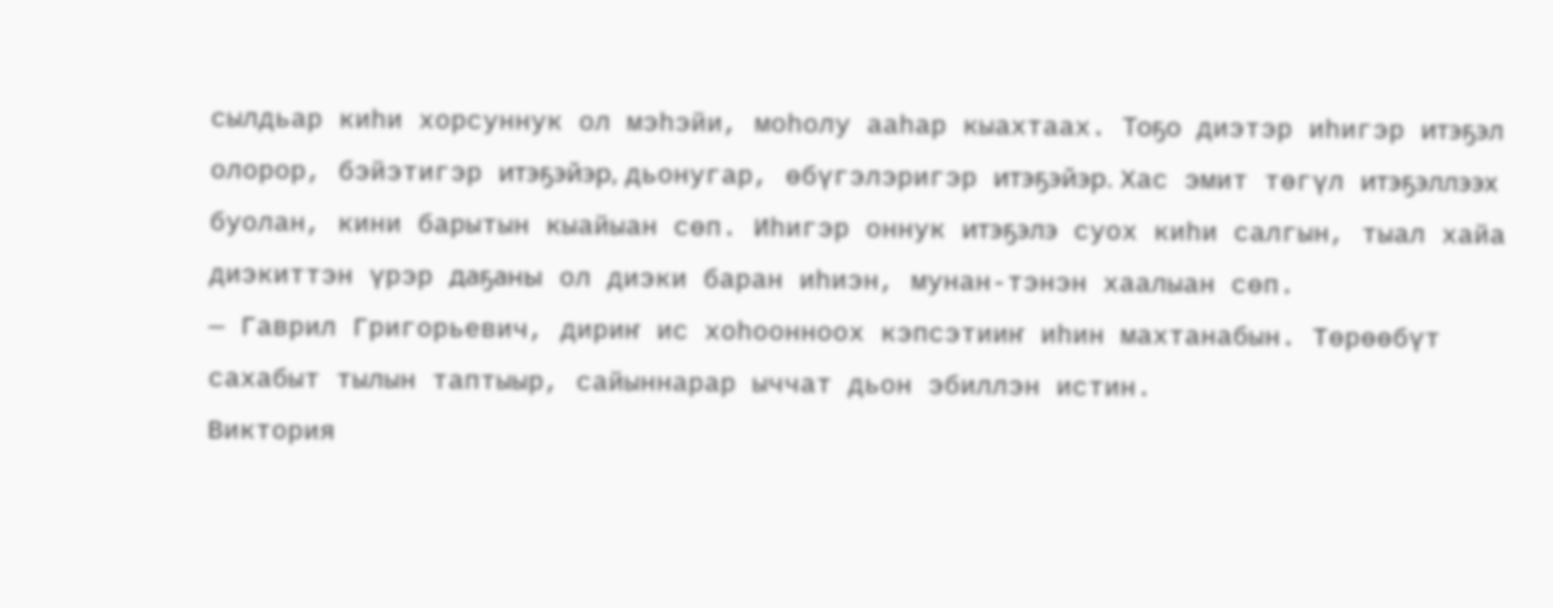сылдьар киһи хорсуннук ол мэһэйи, моһолу ааһар кыахтаах. Тоҕо диэтэр иһигэр итэҕэл олорор, бэйэтигэр итэҕэйэр, дьонугар, өбүгэлэригэр итэҕэйэр. Хас эмит төгүл итэҕэллээх буолан, кини барытын кыайыан сөп. Иһигэр оннук итэҕэлэ суох киһи салгын, тыал хайа диэкиттэн үрэр даҕаны ол диэки баран иһиэн, мунан-тэнэн хаалыан сөп.
— Гаврил Григорьевич, дириҥ ис хоһоонноох кэпсэтииҥ иһин махтанабын. Төрөөбүт сахабыт тылын таптыыр, сайыннарар ыччат дьон эбиллэн истин.
Виктория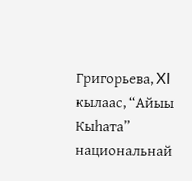Григорьева, XI кылаас, “Айыы Кыһата” национальнай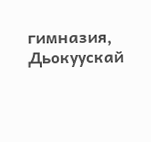гимназия, Дьокуускай